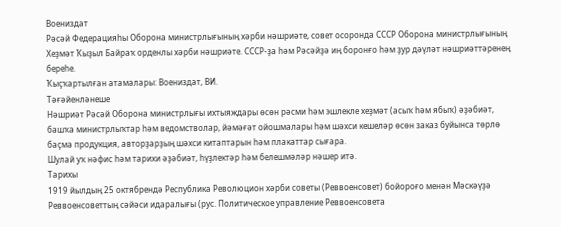Воениздат
Рәсәй Федерацияһы Оборона министрлығының хәрби нәшриәте, совет осоронда СССР Оборона министрлығының Хеҙмәт Ҡыҙыл Байраҡ орденлы хәрби нәшриәте. СССР-ҙа һәм Рәсәйҙә иң боронғо һәм ҙур дәүләт нәшриәттәренең береһе.
Ҡыҫҡартылған атамалары: Воениздат, ВИ.
Тәғәйенләнеше
Нәшриәт Рәсәй Оборона министрлығы ихтыяждары өсөн рәсми һәм эшлекле хеҙмәт (асыҡ һәм ябыҡ) әҙәбиәт, башҡа министрлыҡтар һәм ведомстволар, йәмәғәт ойошмалары һәм шәхси кешеләр өсөн заказ буйынса төрлө баҫма продукция, авторҙарҙың шәхси китаптарын һәм плакаттар сығара.
Шулай уҡ нәфис һәм тарихи әҙәбиәт, һүҙлектәр һәм белешмәләр нәшер итә.
Тарихы
1919 йылдың 25 октябрендә Республика Революцион хәрби советы (Реввоенсовет) бойороғо менән Мәскәүҙә Реввоенсоветтың сәйәси идаралығы (рус. Политическое управление Реввоенсовета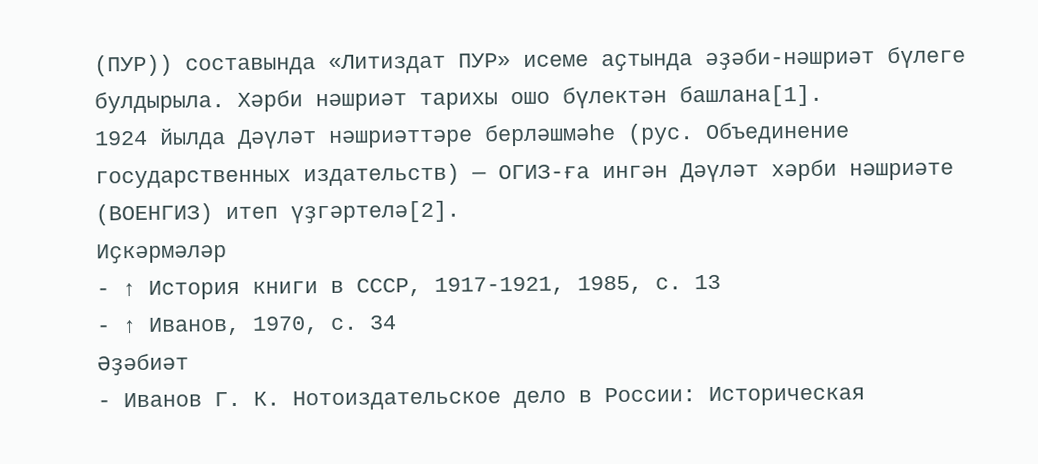(ПУР)) составында «Литиздат ПУР» исеме аҫтында әҙәби-нәшриәт бүлеге булдырыла. Хәрби нәшриәт тарихы ошо бүлектән башлана[1].
1924 йылда Дәүләт нәшриәттәре берләшмәһе (рус. Объединение государственных издательств) — ОГИЗ-ға ингән Дәүләт хәрби нәшриәте (ВОЕНГИЗ) итеп үҙгәртелә[2].
Иҫкәрмәләр
- ↑ История книги в СССР, 1917-1921, 1985, с. 13
- ↑ Иванов, 1970, с. 34
Әҙәбиәт
- Иванов Г. К. Нотоиздательское дело в России: Историческая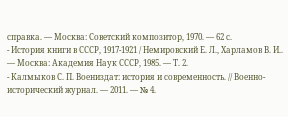справка. — Москва: Советский композитор, 1970. — 62 с.
- История книги в СССР, 1917-1921 / Немировский Е. Л., Харламов В. И.. — Москва: Академия Наук СССР, 1985. — Т. 2.
- Калмыков С. П. Воениздат: история и современность. // Военно-исторический журнал. — 2011. — № 4.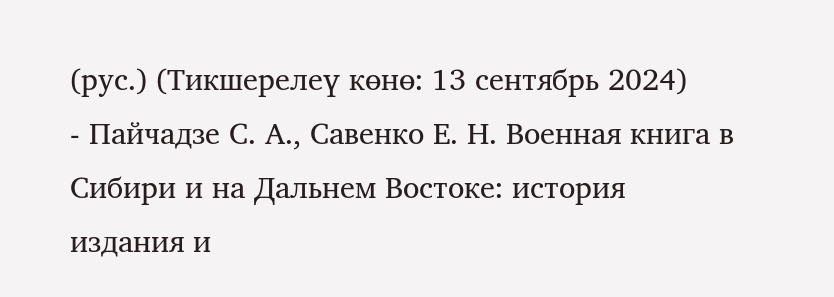(рус.) (Тикшерелеү көнө: 13 сентябрь 2024)
- Пайчадзе С. А., Савенко Е. Н. Военная книга в Сибири и на Дальнем Востоке: история издания и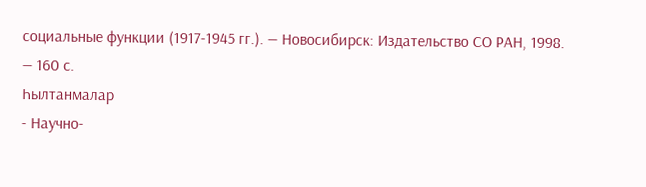социальные функции (1917-1945 гг.). — Новосибирск: Издательство СО РАН, 1998. — 160 с.
Һылтанмалар
- Научно-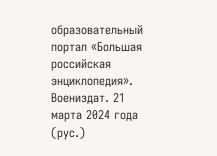образовательный портал «Большая российская энциклопедия». Воениздат. 21 марта 2024 года (рус.)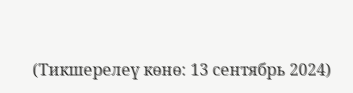(Тикшерелеү көнө: 13 сентябрь 2024)